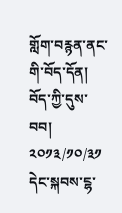གློག་བརྙན་ནང་གི་བོད་དོན། བོད་ཀྱི་དུས་བབ། ༢༠༡༣/༡༠/༣༡ དེང་སྐབས་ངྷ་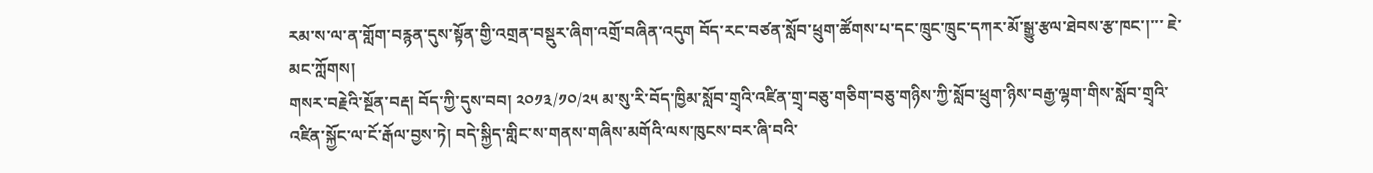རམ་ས་ལ་ན་གློག་བརྙན་དུས་སྟོན་གྱི་འགྲན་བསྡུར་ཞིག་འགྲོ་བཞིན་འདུག བོད་རང་བཙན་སློབ་ཕྲུག་ཚོགས་པ་དང་ཁྲུང་ཁྲུང་དཀར་མོ་སྒྱུ་རྩལ་ཐེབས་རྩ་ཁང་།་་་ ཇེ་མང་ཀློགས།
གསར་བརྗེའི་སྔོན་བརྡ། བོད་ཀྱི་དུས་བབ། ༢༠༡༣/༡༠/༢༥ མ་སུ་རི་བོད་ཁྱིམ་སློབ་གྲྭའི་འཛིན་གྲྭ་བཅུ་གཅིག་བཅུ་གཉིས་ཀྱི་སློབ་ཕྲུག་ཉིས་བརྒྱ་ལྷག་གིས་སློབ་གྲྭའི་འཛིན་སྐྱོང་ལ་ངོ་རྒོལ་བྱས་ཏེ། བདེ་སྐྱིད་གླིང་ས་གནས་གཞིས་མགོའི་ལས་ཁུངས་བར་ཞི་བའི་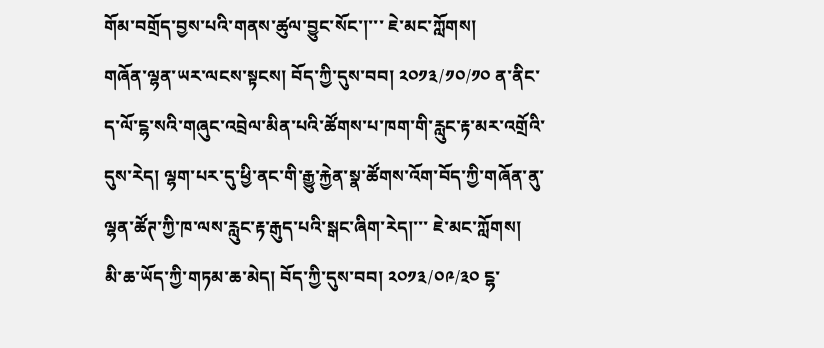གོམ་བགྲོད་བྱས་པའི་གནས་ཚུལ་བྱུང་སོང་།་་་ ཇེ་མང་ཀློགས།
གཞོན་ལྷན་ཡར་ལངས་སྟངས། བོད་ཀྱི་དུས་བབ། ༢༠༡༣/༡༠/༡༠ ན་ནིང་ད་ལོ་ངྷ་སའི་གཞུང་འབྲེལ་མིན་པའི་ཚོགས་པ་ཁག་གི་རླུང་རྟ་མར་འགྲོའི་དུས་རེད། ལྷག་པར་དུ་ཕྱི་ནང་གི་རྒྱུ་རྐྱེན་སྣ་ཚོགས་འོག་བོད་ཀྱི་གཞོན་ནུ་ལྷན་ཚོཊ་ཀྱི་ཁ་ལས་རླུང་རྟ་རྒུད་པའི་སྒང་ཞིག་རེད།་་་ ཇེ་མང་ཀློགས།
མི་ཆ་ཡོད་ཀྱི་གཏམ་ཆ་མེད། བོད་ཀྱི་དུས་བབ། ༢༠༡༣/༠༩/༣༠ ངྷ་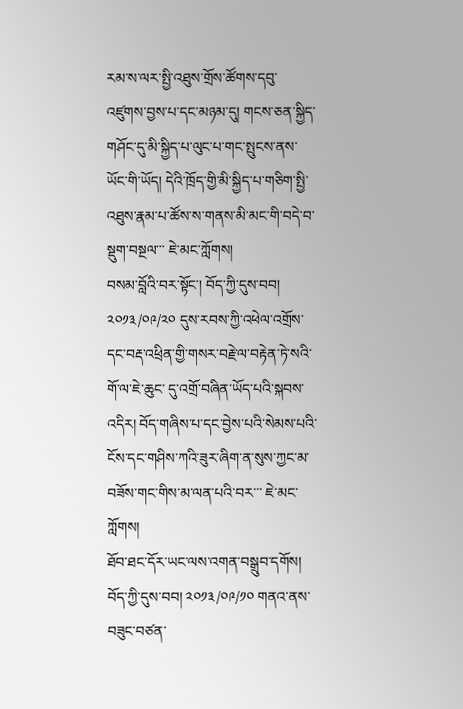རམ་ས་ལར་སྤྱི་འཐུས་གྲོས་ཚོགས་དབུ་ འཛུགས་བྱས་པ་དང་མཉམ་དུ། གངས་ཅན་སྐྱིད་གཤོང་དུ་མི་སྐྱིད་པ་ལུང་པ་གང་སྤུངས་ནས་ཡོང་གི་ཡོད། དེའི་ཁྲོད་གྱི་མི་སྐྱིད་པ་གཅིག་སྤྱི་འཐུས་རྣམ་པ་ཚོས་ས་གནས་མི་མང་གི་བདེ་བ་ སྡུག་བསྔལ་་་ ཇེ་མང་ཀློགས།
བསམ་བློའི་བར་སྟོང་། བོད་ཀྱི་དུས་བབ། ༢༠༡༣/༠༩/༢༠ དུས་རབས་ཀྱི་འཕེལ་འགྲོས་དང་བརྡ་འཕྲིན་གྱི་གསར་བརྗེ་ལ་བརྟེན་ཏེ་སའི་གོ་ལ་ཇེ་ཆུང་ དུ་འགྲོ་བཞིན་ཡོད་པའི་སྐབས་འདིར། བོད་གཞིས་པ་དང་བྱེས་པའི་སེམས་པའི་ངོས་དང་གཤིས་ཀའི་ཟུར་ཞིག་ན་སུས་ཀྱང་མ་ བཟོས་གང་གིས་མ་ལན་པའི་བར་་་ ཇེ་མང་ཀློགས།
ཐོབ་ཐང་དོར་ཡང་ལས་འགན་བསྒྲུབ་དགོས། བོད་ཀྱི་དུས་བབ། ༢༠༡༣/༠༩/༡༠ གནའ་ནས་བཟུང་བཙན་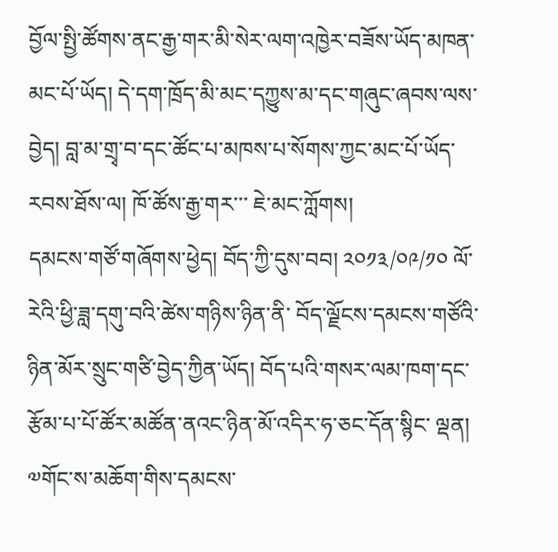བྱོལ་སྤྱི་ཚོགས་ནང་རྒྱ་གར་མི་སེར་ལག་འཁྱེར་བཟོས་ཡོད་མཁན་མང་པོ་ཡོད། དེ་དག་ཁྲོད་མི་མང་དཀྱུས་མ་དང་གཞུང་ཞབས་ལས་བྱེད། བླ་མ་གྲྭ་བ་དང་ཚོང་པ་མཁས་པ་སོགས་ཀྱང་མང་པོ་ཡོད་རབས་ཐོས་ལ། ཁོ་ཚོས་རྒྱ་གར་་་ ཇེ་མང་ཀློགས།
དམངས་གཙོ་གཞོགས་ཕྱེད། བོད་ཀྱི་དུས་བབ། ༢༠༡༣/༠༩/༡༠ ལོ་རེའི་ཕྱི་ཟླ་དགུ་བའི་ཚེས་གཉིས་ཉིན་ནི་ བོད་ལྗོངས་དམངས་གཙོའི་ཉིན་མོར་སྲུང་གཙི་བྱེད་ཀྱིན་ཡོད། བོད་པའི་གསར་ལམ་ཁག་དང་རྩོམ་པ་པོ་ཚོར་མཚོན་ནའང་ཉིན་མོ་འདིར་ཧ་ཅང་དོན་སྙིང་ ལྡན། ༧གོང་ས་མཆོག་གིས་དམངས་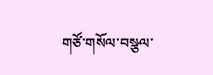གཙོ་གསོལ་བསྩལ་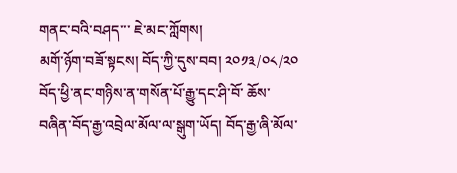གནང་བའི་བཤད་་་ ཇེ་མང་ཀློགས།
མགོ་ཉོག་བཟོ་སྟངས། བོད་ཀྱི་དུས་བབ། ༢༠༡༣/༠༨/༢༠ བོད་ཕྱི་ནང་གཉིས་ན་གསོན་པོ་རྒྱུ་དང་ཤི་བོ་ ཆོས་བཞིན་བོད་རྒྱ་འབྲེལ་མོལ་ལ་སྒུག་ཡོད། བོད་རྒྱ་ཞི་མོལ་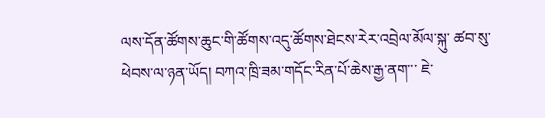ལས་དོན་ཚོགས་ཆུང་གི་ཚོགས་འདུ་ཚོགས་ཐེངས་རེར་འབྲེལ་མོལ་སྐུ་ ཚབ་སུ་ཕེབས་ལ་ཉན་ཡོད། བཀའ་ཁྲི་ཟམ་གདོང་རིན་པོ་ཆེས་རྒྱ་ནག་་་ ཇེ་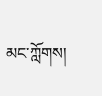མང་ཀློགས།